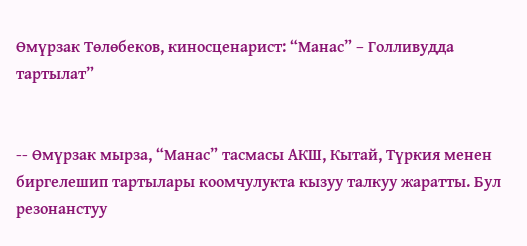Өмүрзак Төлөбеков, киносценарист: “Манас” – Голливудда тартылат”


-- Өмүрзак мырза, “Манас” тасмасы АКШ, Кытай, Түркия менен биргелешип тартылары коомчулукта кызуу талкуу жаратты. Бул резонанстуу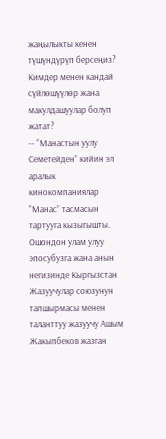жаңылыкты кенен түшүндүрүп берсеңиз? Кимдер менен кандай сүйлөшүүлөр жана макулдашуулар болуп жатат?
-- “Манастын уулу Семетейден” кийин эл аралык кинокомпаниялар “Манас” тасмасын тартууга кызыгышты. Ошондон улам улуу эпосубузга жана анын негизинде Кыргызстан Жазуучулар союзунун тапшырмасы менен таланттуу жазуучу Ашым Жакыпбеков жазган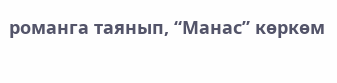романга таянып, “Манас” көркөм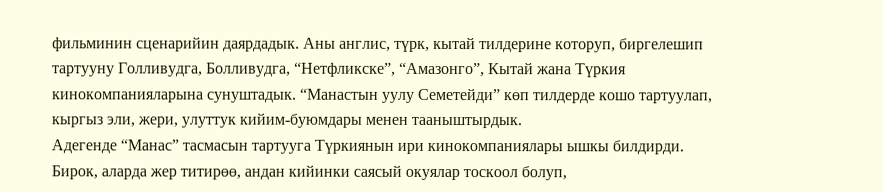фильминин сценарийин даярдадык. Аны англис, түрк, кытай тилдерине которуп, биргелешип тартууну Голливудга, Болливудга, “Нетфликске”, “Амазонго”, Кытай жана Түркия кинокомпанияларына сунуштадык. “Манастын уулу Семетейди” көп тилдерде кошо тартуулап, кыргыз эли, жери, улуттук кийим-буюмдары менен тааныштырдык.
Адегенде “Манас” тасмасын тартууга Түркиянын ири кинокомпаниялары ышкы билдирди. Бирок, аларда жер титирөө, андан кийинки саясый окуялар тоскоол болуп,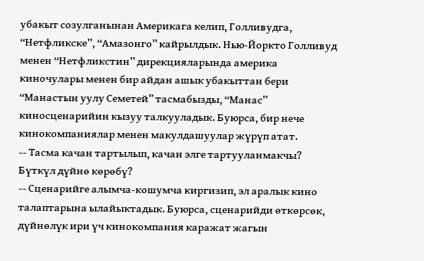убакыт созулганынан Америкага келип, Голливудга, “Нетфликске”, “Амазонго” кайрылдык. Нью-Йоркто Голливуд менен “Нетфликстин” дирекцияларында америка киночулары менен бир айдан ашык убакыттан бери “Манастын уулу Семетей” тасмабызды, “Манас” киносценарийин кызуу талкууладык. Буюрса, бир нече кинокомпаниялар менен макулдашуулар жүрүп атат.
-- Тасма качан тартылып, качан элге тартууланмакчы? Бүткүл дүйнө көрөбү?
-- Сценарийге алымча-кошумча киргизип, эл аралык кино талаптарына ылайыктадык. Буюрса, сценарийди өткөрсөк, дүйнөлүк ири үч кинокомпания каражат жагын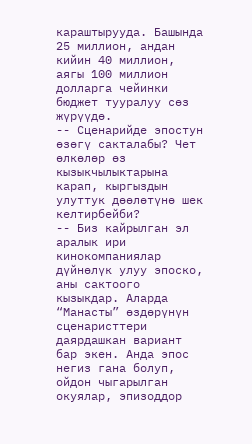караштырууда. Башында 25 миллион, андан кийин 40 миллион, аягы 100 миллион долларга чейинки бюджет тууралуу сөз жүрүүдө.
-- Сценарийде эпостун өзөгү сакталабы? Чет өлкөлөр өз кызыкчылыктарына карап, кыргыздын улуттук дөөлөтүнө шек келтирбейби?
-- Биз кайрылган эл аралык ири кинокомпаниялар дүйнөлүк улуу эпоско, аны сактоого кызыкдар. Аларда “Манасты” өздөрүнүн сценаристтери даярдашкан вариант бар экен. Анда эпос негиз гана болуп, ойдон чыгарылган окуялар, эпизоддор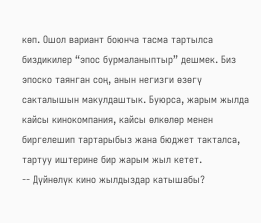көп. Ошол вариант боюнча тасма тартылса биздикилер “эпос бурмаланыптыр” дешмек. Биз эпоско таянган соң, анын негизги өзөгү сакталышын макулдаштык. Буюрса, жарым жылда кайсы кинокомпания, кайсы өлкөлөр менен биргелешип тартарыбыз жана бюджет такталса, тартуу иштерине бир жарым жыл кетет.
-- Дүйнөлүк кино жылдыздар катышабы?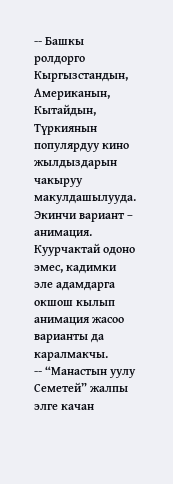-- Башкы ролдорго Кыргызстандын, Американын, Кытайдын, Түркиянын популярдуу кино жылдыздарын чакыруу макулдашылууда. Экинчи вариант – анимация. Куурчактай одоно эмес, кадимки эле адамдарга окшош кылып анимация жасоо варианты да каралмакчы.
-- “Манастын уулу Семетей” жалпы элге качан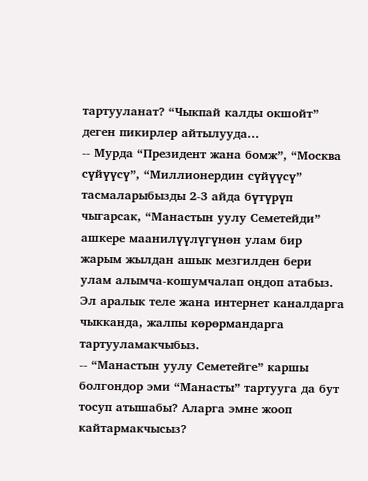тартууланат? “Чыкпай калды окшойт” деген пикирлер айтылууда...
-- Мурда “Президент жана бомж”, “Москва сүйүүсү”, “Миллионердин сүйүүсү” тасмаларыбызды 2-3 айда бүтүрүп чыгарсак, “Манастын уулу Семетейди” ашкере маанилүүлүгүнөн улам бир жарым жылдан ашык мезгилден бери улам алымча-кошумчалап оңдоп атабыз. Эл аралык теле жана интернет каналдарга чыкканда, жалпы көрөрмандарга тартууламакчыбыз.
-- “Манастын уулу Семетейге” каршы болгондор эми “Манасты” тартууга да бут тосуп атышабы? Аларга эмне жооп кайтармакчысыз?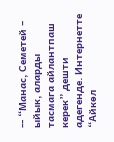-- “Манас, Семетей – ыйык, аларды тасмага айлантпаш керек” дешти адегенде. Интернетте “Айкөл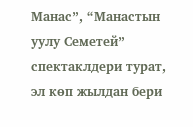Манас”, “Манастын уулу Семетей” спектаклдери турат, эл көп жылдан бери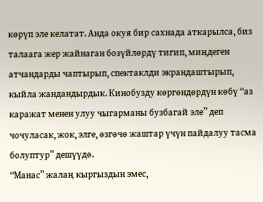көрүп эле келатат. Анда окуя бир сахнада аткарылса, биз талаага жер жайнаган бозүйлөрдү тигип, миңдеген атчандарды чаптырып, спектаклди экрандаштырып, кыйла жандандырдык. Кинобузду көргөндөрдүн көбү “аз каражат менен улуу чыгарманы бузбагай эле” деп чочуласак, жок, элге, өзгөчө жаштар үчүн пайдалуу тасма болуптур” дешүүдө.
“Манас” жалаң кыргыздын эмес,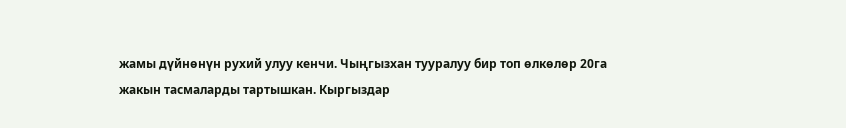жамы дүйнөнүн рухий улуу кенчи. Чыңгызхан тууралуу бир топ өлкөлөр 20га жакын тасмаларды тартышкан. Кыргыздар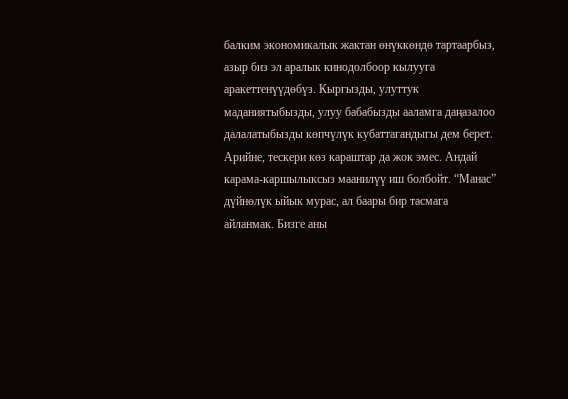балким экономикалык жактан өнүккөндө тартаарбыз, азыр биз эл аралык кинодолбоор кылууга аракеттенүүдөбүз. Кыргызды, улуттук маданиятыбызды, улуу бабабызды ааламга даңазалоо далалатыбызды көпчүлүк кубаттагандыгы дем берет. Арийне, тескери көз караштар да жок эмес. Андай карама-каршылыксыз маанилүү иш болбойт. “Манас” дүйнөлүк ыйык мурас, ал баары бир тасмага айланмак. Бизге аны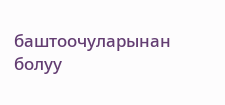баштоочуларынан болуу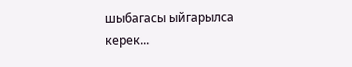шыбагасы ыйгарылса керек...